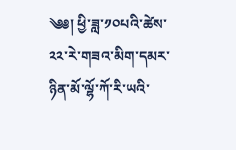༄༅། ཕྱི་ཟླ་༡༠པའི་ཚེས་༢༢་རེ་གཟའ་མིག་དམར་ཉིན་མོ་ལྷོ་ཀོ་རི་ཡའི་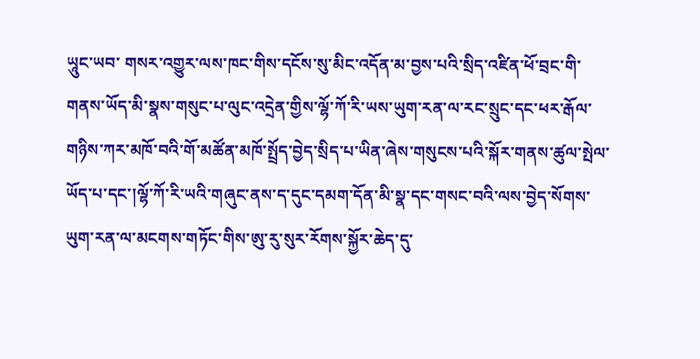ཡཱུང་ཡབ་ གསར་འགྱུར་ལས་ཁང་གིས་དངོས་སུ་མིང་འདོན་མ་བྱས་པའི་སྲིད་འཛིན་ཕོ་བྲང་གི་གནས་ཡོད་མི་སྣས་གསུང་པ་ལུང་འདྲེན་གྱིས་ལྷོ་ཀོ་རི་ཡས་ཡུག་རན་ལ་རང་སྲུང་དང་ཕར་རྒོལ་གཉིས་ཀར་མཁོ་བའི་གོ་མཚོན་མཁོ་སྤྲོད་བྱེད་སྲིད་པ་ཡིན་ཞེས་གསུངས་པའི་སྐོར་གནས་ཚུལ་སྤེལ་ཡོད་པ་དང་།ལྷོ་ཀོ་རི་ཡའི་གཞུང་ནས་ད་དུང་དམག་དོན་མི་སྣ་དང་གསང་བའི་ལས་བྱེད་སོགས་ཡུག་རན་ལ་མངགས་གཏོང་གིས་ཨུ་རུ་སུར་རོགས་སྐྱོར་ཆེད་དུ་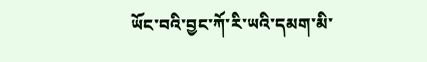ཡོང་བའི་བྱང་ཀོ་རི་ཡའི་དམག་མི་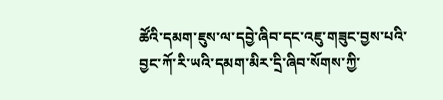ཚོའི་དམག་ཇུས་ལ་དབྱེ་ཞིབ་དང་འཇུ་གཟུང་བྱས་པའི་བྱང་ཀོ་རི་ཡའི་དམག་མིར་དྲི་ཞིབ་སོགས་ཀྱི་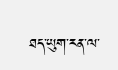ཐད་ཡུག་རན་ལ་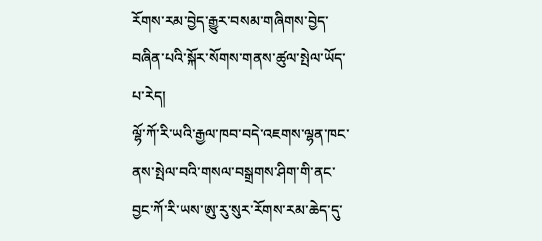རོགས་རམ་བྱེད་རྒྱུར་བསམ་གཞིགས་བྱེད་བཞིན་པའི་སྐོར་སོགས་གནས་ཚུལ་སྤེལ་ཡོད་པ་རེད།
ལྷོ་ཀོ་རི་ཡའི་རྒྱལ་ཁབ་བདེ་འཇགས་ལྷན་ཁང་ནས་སྤེལ་བའི་གསལ་བསྒྲགས་ཤིག་གི་ནང་བྱང་ཀོ་རི་ཡས་ཨུ་རུ་སུར་རོགས་རམ་ཆེད་དུ་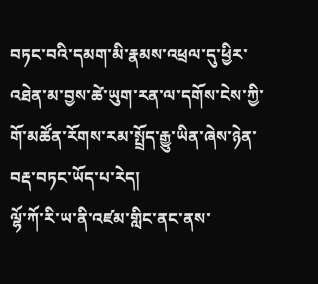བཏང་བའི་དམག་མི་རྣམས་འཕྲལ་དུ་ཕྱིར་འཐེན་མ་བྱས་ཚེ་ཡུག་རན་ལ་དགོས་ངེས་ཀྱི་གོ་མཚོན་རོགས་རམ་སྤྲོད་རྒྱུ་ཡིན་ཞེས་ཉེན་བརྡ་བཏང་ཡོད་པ་རེད།
ལྷོ་ཀོ་རི་ཡ་ནི་འཛམ་གླིང་ནང་ནས་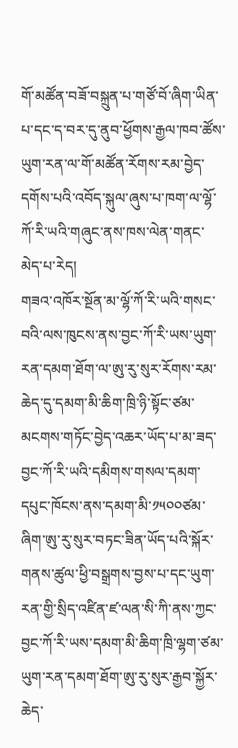གོ་མཚོན་བཟོ་བསྐྲུན་པ་གཙོ་བོ་ཞིག་ཡིན་པ་དང་ད་བར་དུ་ནུབ་ཕྱོགས་རྒྱལ་ཁབ་ཚོས་ཡུག་རན་ལ་གོ་མཚོན་རོགས་རམ་བྱེད་དགོས་པའི་འབོད་སྐུལ་ཞུས་པ་ཁག་ལ་ལྷོ་ཀོ་རི་ཡའི་གཞུང་ནས་ཁས་ལེན་གནང་མེད་པ་རེད།
གཟའ་འཁོར་སྔོན་མ་ལྷོ་ཀོ་རི་ཡའི་གསང་བའི་ལས་ཁུངས་ནས་བྱང་ཀོ་རི་ཡས་ཡུག་རན་དམག་ཐོག་ལ་ཨུ་རུ་སུར་རོགས་རམ་ཆེད་དུ་དམག་མི་ཆིག་ཁྲི་ཉི་སྟོང་ཙམ་མངགས་གཏོང་བྱེད་འཆར་ཡོད་པ་མ་ཟད་བྱང་ཀོ་རི་ཡའི་དམིགས་གསལ་དམག་དཔུང་ཁོངས་ནས་དམག་མི་༡༥༠༠ཙམ་ཞིག་ཨུ་རུ་སུར་བཏང་ཟིན་ཡོད་པའི་སྐོར་གནས་ཚུལ་ཕྱི་བསྒྲགས་བྱས་པ་དང་ཡུག་རན་གྱི་སྲིད་འཛིན་ཛ་ལན་སི་ཀི་ནས་ཀྱང་བྱང་ཀོ་རི་ཡས་དམག་མི་ཆིག་ཁྲི་ལྷག་ཙམ་ཡུག་རན་དམག་ཐོག་ཨུ་རུ་སུར་རྒྱབ་སྐྱོར་ཆེད་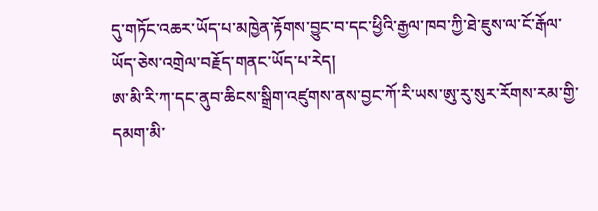དུ་གཏོང་འཆར་ཡོད་པ་མཁྱེན་རྟོགས་བྱུང་བ་དང་ཕྱིའི་རྒྱལ་ཁབ་ཀྱི་ཐེ་ཇུས་ལ་ངོ་རྒོལ་ཡོད་ཅེས་འགྲེལ་བརྗོད་གནང་ཡོད་པ་རེད།
ཨ་མི་རི་ཀ་དང་ནུབ་ཆིངས་སྒྲིག་འཛུགས་ནས་བྱང་ཀོ་རི་ཡས་ཨུ་རུ་སུར་རོགས་རམ་གྱི་དམག་མི་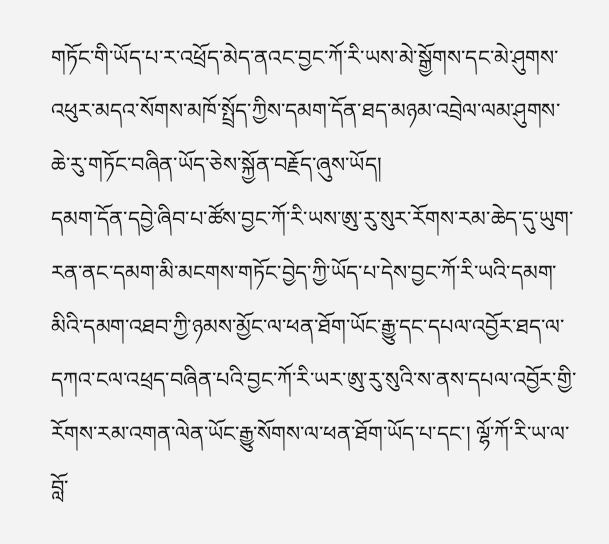གཏོང་གི་ཡོད་པ་ར་འཕྲོད་མེད་ནའང་བྱང་ཀོ་རི་ཡས་མེ་སྒྱོགས་དང་མེ་ཤུགས་འཕུར་མདའ་སོགས་མཁོ་སྤྲོད་ཀྱིས་དམག་དོན་ཐད་མཉམ་འབྲེལ་ལམ་ཤུགས་ཆེ་རུ་གཏོང་བཞིན་ཡོད་ཅེས་སྐྱོན་བརྗོད་ཞུས་ཡོད།
དམག་དོན་དབྱེ་ཞིབ་པ་ཚོས་བྱང་ཀོ་རི་ཡས་ཨུ་རུ་སུར་རོགས་རམ་ཆེད་དུ་ཡུག་རན་ནང་དམག་མི་མངགས་གཏོང་བྱེད་ཀྱི་ཡོད་པ་དེས་བྱང་ཀོ་རི་ཡའི་དམག་མིའི་དམག་འཐབ་ཀྱི་ཉམས་མྱོང་ལ་ཕན་ཐོག་ཡོང་རྒྱུ་དང་དཔལ་འབྱོར་ཐད་ལ་དཀའ་ངལ་འཕྲད་བཞིན་པའི་བྱང་ཀོ་རི་ཡར་ཨུ་རུ་སུའི་ས་ནས་དཔལ་འབྱོར་གྱི་རོགས་རམ་འགན་ལེན་ཡོང་རྒྱུ་སོགས་ལ་ཕན་ཐོག་ཡོད་པ་དང་། ལྷོ་ཀོ་རི་ཡ་ལ་བློ་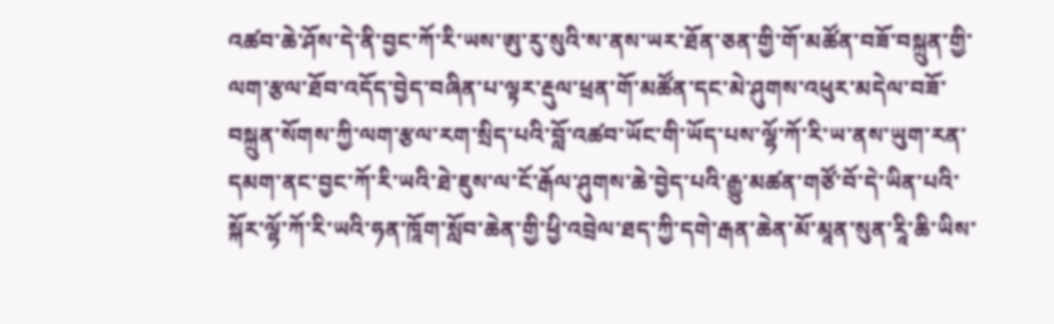འཚབ་ཆེ་ཤོས་དེ་ནི་བྱང་ཀོ་རི་ཡས་ཨུ་རུ་སུའི་ས་ནས་ཡར་ཐོན་ཅན་གྱི་གོ་མཚོན་བཟོ་བསྐྲུན་གྱི་ལག་རྩལ་ཐོབ་འདོད་བྱེད་བཞིན་པ་ལྟར་རྡུལ་ཕྲན་གོ་མཚོན་དང་མེ་ཤུགས་འཕུར་མདེལ་བཟོ་བསྐྲུན་སོགས་ཀྱི་ལག་རྩལ་རག་སྲིད་པའི་བློ་འཚབ་ཡོང་གི་ཡོད་པས་ལྷོ་ཀོ་རི་ཡ་ནས་ཡུག་རན་དམག་ནང་བྱང་ཀོ་རི་ཡའི་ཐེ་ཇུས་ལ་ངོ་རྒོལ་ཤུགས་ཆེ་བྱེད་པའི་རྒྱུ་མཚན་གཙོ་བོ་དེ་ཡིན་པའི་སྐོར་ལྷོ་ཀོ་རི་ཡའི་ཧན་ཁཱོག་སློབ་ཆེན་གྱི་ཕྱི་འབྲེལ་ཐད་ཀྱི་དགེ་རྒན་ཆེན་མོ་མཱན་སུན་རཱི་ཆི་ཡིས་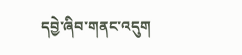དབྱེ་ཞིབ་གནང་འདུག